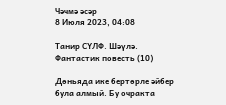Чәчмә әсәр
8 Июля 2023, 04:08

Танир СҮЛФ. Шәүлә. Фантастик повесть (10)

Дөньяда ике бертөрле әйбер була алмый. Бу очракта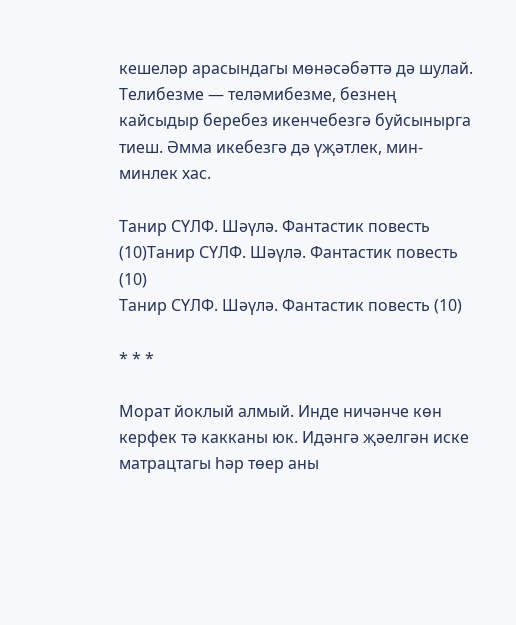кешеләр арасындагы мөнәсәбәттә дә шулай. Телибезме — теләмибезме, безнең кайсыдыр беребез икенчебезгә буйсынырга тиеш. Әмма икебезгә дә үҗәтлек, мин-минлек хас.

Танир СҮЛФ. Шәүлә. Фантастик повесть (10)Танир СҮЛФ. Шәүлә. Фантастик повесть (10)
Танир СҮЛФ. Шәүлә. Фантастик повесть (10)

* * *

Морат йоклый алмый. Инде ничәнче көн керфек тә какканы юк. Идәнгә җәелгән иске матрацтагы һәр төер аны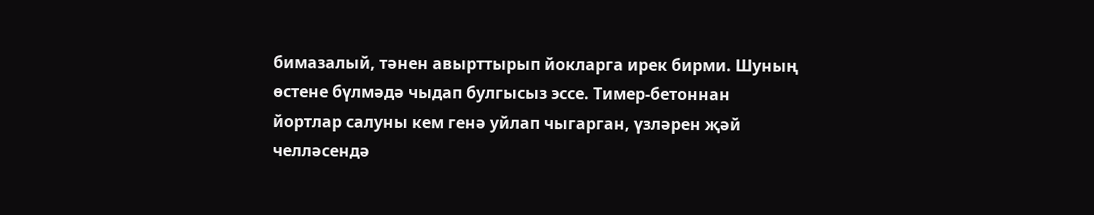бимазалый, тәнен авырттырып йокларга ирек бирми. Шуның өстене бүлмәдә чыдап булгысыз эссе. Тимер-бетоннан йортлар салуны кем генә уйлап чыгарган, үзләрен җәй челләсендә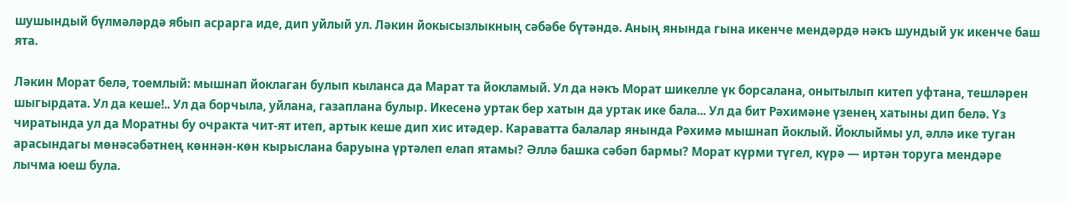шушындый бүлмәләрдә ябып асрарга иде, дип уйлый ул. Ләкин йокысызлыкның сәбәбе бүтәндә. Аның янында гына икенче мендәрдә нәкъ шундый ук икенче баш ята.

Ләкин Морат белә, тоемлый: мышнап йоклаган булып кыланса да Марат та йокламый. Ул да нәкъ Морат шикелле үк борсалана, онытылып китеп уфтана, тешләрен шыгырдата. Ул да кеше!.. Ул да борчыла, уйлана, газаплана булыр. Икесенә уртак бер хатын да уртак ике бала... Ул да бит Рәхимәне үзенең хатыны дип белә. Үз чиратында ул да Моратны бу очракта чит-ят итеп, артык кеше дип хис итәдер. Караватта балалар янында Рәхимә мышнап йоклый. Йоклыймы ул, әллә ике туган арасындагы мөнәсәбәтнең көннән-көн кырыслана баруына үртәлеп елап ятамы? Әллә башка сәбәп бармы? Морат күрми түгел, күрә — иртән торуга мендәре лычма юеш була.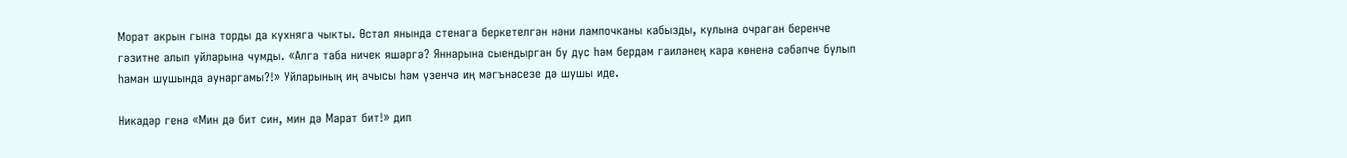Морат акрын гына торды да кухняга чыкты. Өстәл янында стенага беркетелгән нәни лампочканы кабызды, кулына очраган беренче гәзитне алып уйларына чумды. «Алга таба ничек яшәргә? Яннарына сыендырган бу дус һәм бердәм гаиләнең кара көненә сәбәпче булып һаман шушында аунаргамы?!» Уйларының иң ачысы һәм үзенчә иң мәгънәсезе дә шушы иде.

Никадәр генә «Мин дә бит син, мин дә Марат бит!» дип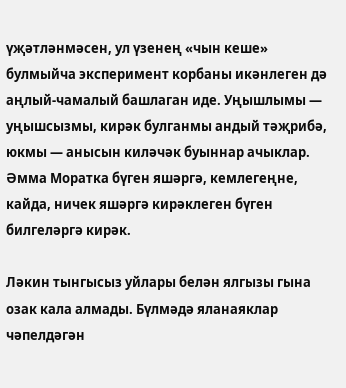үҗәтләнмәсен, ул үзенең «чын кеше» булмыйча эксперимент корбаны икәнлеген дә аңлый-чамалый башлаган иде. Уңышлымы — уңышсызмы, кирәк булганмы андый тәҗрибә, юкмы — анысын киләчәк буыннар ачыклар. Әмма Моратка бүген яшәргә, кемлегеңне, кайда, ничек яшәргә кирәклеген бүген билгеләргә кирәк.

Ләкин тынгысыз уйлары белән ялгызы гына озак кала алмады. Бүлмәдә яланаяклар чәпелдәгән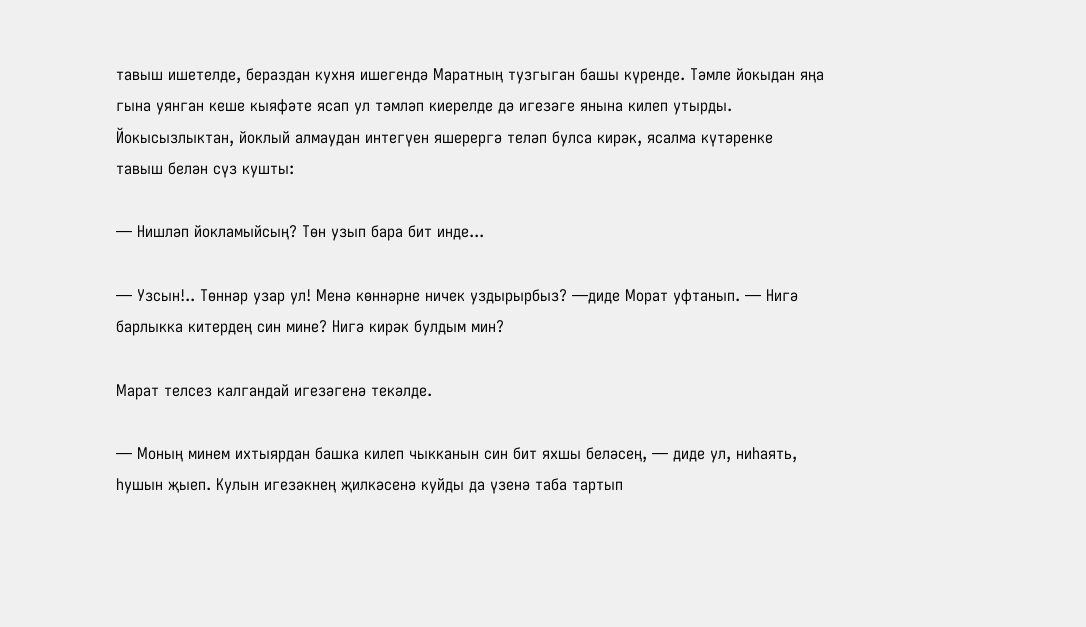тавыш ишетелде, бераздан кухня ишегендә Маратның тузгыган башы күренде. Тәмле йокыдан яңа гына уянган кеше кыяфәте ясап ул тәмләп киерелде дә игезәге янына килеп утырды. Йокысызлыктан, йоклый алмаудан интегүен яшерергә теләп булса кирәк, ясалма күтәренке тавыш белән сүз кушты:

— Нишләп йокламыйсың? Төн узып бара бит инде...

— Узсын!.. Төннәр узар ул! Менә көннәрне ничек уздырырбыз? —диде Морат уфтанып. — Нигә барлыкка китердең син мине? Нигә кирәк булдым мин?

Марат телсез калгандай игезәгенә текәлде.

— Моның минем ихтыярдан башка килеп чыкканын син бит яхшы беләсең, — диде ул, ниһаять, һушын җыеп. Кулын игезәкнең җилкәсенә куйды да үзенә таба тартып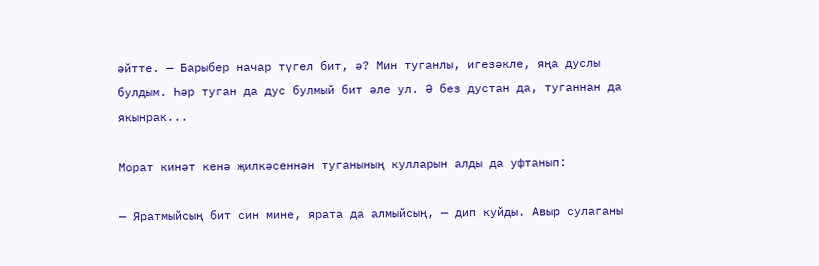әйтте. — Барыбер начар түгел бит, ә? Мин туганлы, игезәкле, яңа дуслы булдым. Һәр туган да дус булмый бит әле ул. Ә без дустан да, туганнан да якынрак...

Морат кинәт кенә җилкәсеннән туганының кулларын алды да уфтанып:

— Яратмыйсың бит син мине, ярата да алмыйсың, — дип куйды. Авыр сулаганы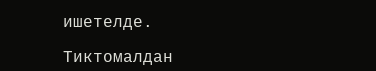ишетелде.

Тиктомалдан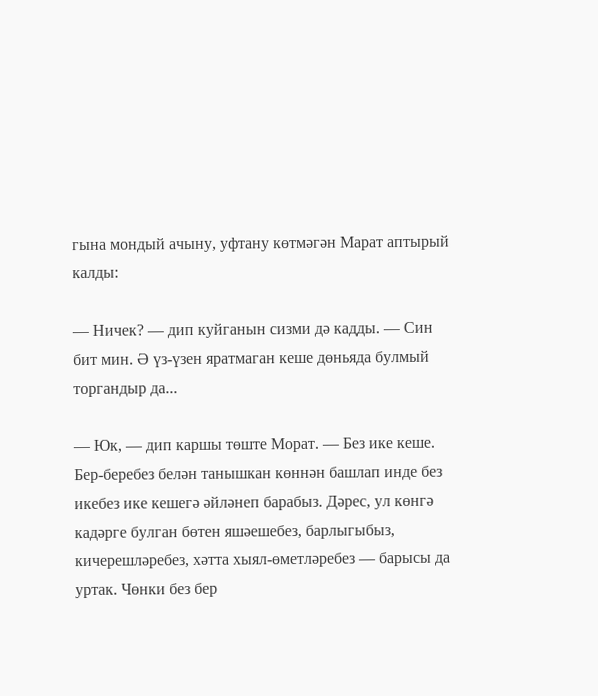гына мондый ачыну, уфтану көтмәгән Марат аптырый калды:

— Ничек? — дип куйганын сизми дә кадды. — Син бит мин. Ә үз-үзен яратмаган кеше дөньяда булмый торгандыр да...

— Юк, — дип каршы төште Морат. — Без ике кеше. Бер-беребез белән танышкан көннән башлап инде без икебез ике кешегә әйләнеп барабыз. Дәрес, ул көнгә кадәрге булган бөтен яшәешебез, барлыгыбыз, кичерешләребез, хәтта хыял-өметләребез — барысы да уртак. Чөнки без бер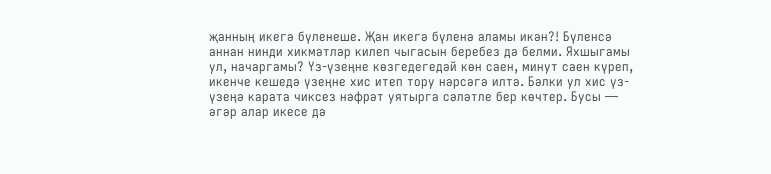җанның икегә бүленеше. Җан икегә бүленә аламы икән?! Бүленсә аннан нинди хикмәтләр килеп чыгасын беребез дә белми. Яхшыгамы ул, начаргамы? Үз-үзеңне көзгедегедәй көн саен, минут саен күреп, икенче кешедә үзеңне хис итеп тору нәрсәгә илтә. Бәлки ул хис үз-үзеңә карата чиксез нәфрәт уятырга сәләтле бер көчтер. Бусы — әгәр алар икесе дә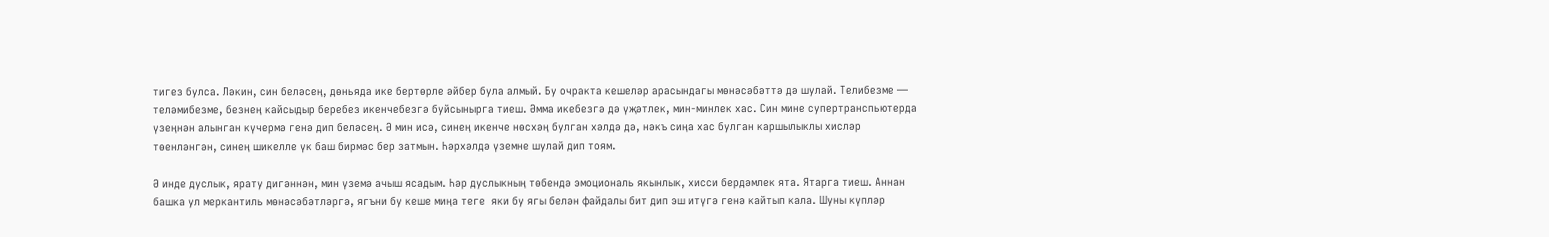тигез булса. Ләкин, син беләсең, дөньяда ике бертөрле әйбер була алмый. Бу очракта кешеләр арасындагы мөнәсәбәттә дә шулай. Телибезме — теләмибезме, безнең кайсыдыр беребез икенчебезгә буйсынырга тиеш. Әмма икебезгә дә үҗәтлек, мин-минлек хас. Син мине супертранспьютерда үзеңнән алынган күчермә генә дип беләсең. Ә мин исә, синең икенче нөсхәң булган хәлдә дә, нәкъ сиңа хас булган каршылыклы хисләр төенләнгән, синең шикелле үк баш бирмәс бер затмын. Һәрхәлдә үземне шулай дип тоям.

Ә инде дуслык, ярату дигәннән, мин үземә ачыш ясадым. Һәр дуслыкның төбендә эмоциональ якынлык, хисси бердәмлек ята. Ятарга тиеш. Аннан башка ул меркантиль мөнәсәбәтләргә, ягъни бу кеше миңа теге  яки бу ягы белән файдалы бит дип эш итүгә генә кайтып кала. Шуны күпләр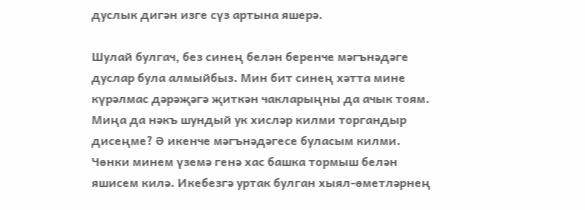дуслык дигән изге сүз артына яшерә.

Шулай булгач, без синең белән беренче мәгънәдәге дуслар була алмыйбыз. Мин бит синең хәтта мине күрәлмас дәрәҗәгә җиткән чакларыңны да ачык тоям. Миңа да нәкъ шундый ук хисләр килми торгандыр дисеңме? Ә икенче мәгънәдәгесе буласым килми. Чөнки минем үземә генә хас башка тормыш белән яшисем килә. Икебезгә уртак булган хыял-өметләрнең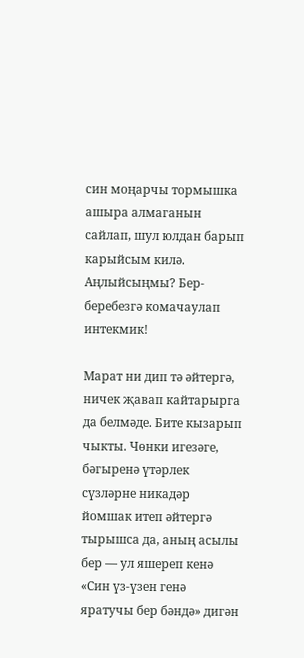син моңарчы тормышка ашыра алмаганын сайлап, шул юлдан барып карыйсым килә. Аңлыйсыңмы? Бер-беребезгә комачаулап интекмик!

Марат ни дип тә әйтергә, ничек җавап кайтарырга да белмәде. Бите кызарып чыкты. Чөнки игезәге, бәгыренә үтәрлек сүзләрне никадәр йомшак итеп әйтергә тырышса да, аның асылы бер — ул яшереп кенә «Син үз-үзен генә яратучы бер бәндә» дигән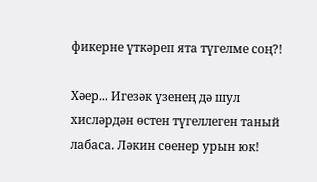фикерне үткәреп ята түгелме соң?!

Хәер... Игезәк үзенең дә шул хисләрдән өстен түгеллеген таный лабаса. Ләкин сөенер урын юк!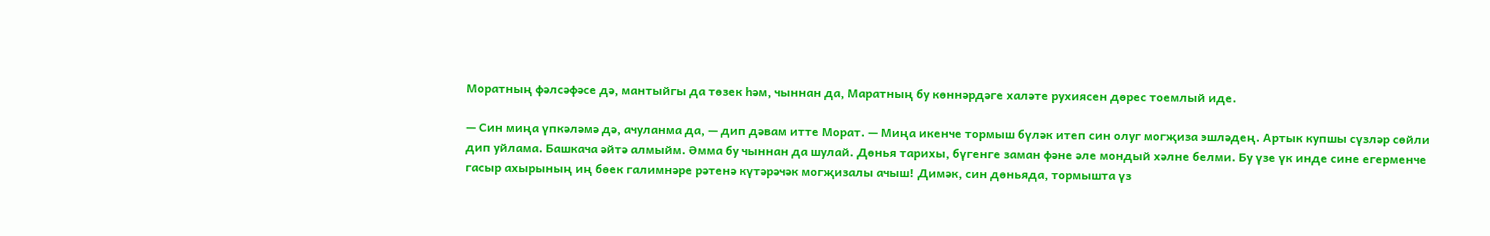Моратның фәлсәфәсе дә, мантыйгы да төзек һәм, чыннан да, Маратның бу көннәрдәге халәте рухиясен дөрес тоемлый иде.

— Син миңа үпкәләмә дә, ачуланма да, — дип дәвам итте Морат. — Миңа икенче тормыш бүләк итеп син олуг могҗиза эшләдең. Артык купшы сүзләр сөйли дип уйлама. Башкача әйтә алмыйм. Әмма бу чыннан да шулай. Дөнья тарихы, бүгенге заман фәне әле мондый хәлне белми. Бу үзе үк инде сине егерменче гасыр ахырының иң бөек галимнәре рәтенә күтәрәчәк могҗизалы ачыш! Димәк, син дөньяда, тормышта үз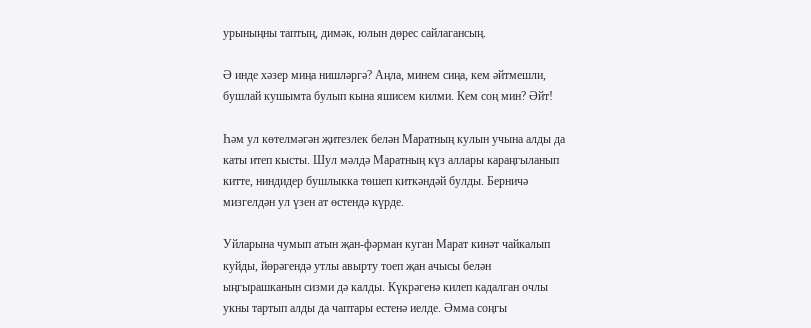урыныңны таптың, димәк, юлын дөрес сайлагансың.

Ә инде хәзер миңа нишләргә? Аңла, минем сиңа, кем әйтмешли, бушлай кушымта булып кына яшисем килми. Кем соң мин? Әйт!

Һәм ул көтелмәгән җитезлек белән Маратның кулын учына алды да каты итеп кысты. Шул мәлдә Маратның күз аллары караңгыланып китте, ниндидер бушлыкка төшеп киткәндәй булды. Берничә мизгелдән ул үзен ат өстендә күрде.

Уйларына чумып атын җан-фәрман куган Марат кинәт чайкалып куйды, йөрәгендә утлы авырту тоеп җан ачысы белән ыңгырашканын сизми дә калды. Күкрәгенә килеп кадалган очлы укны тартып алды да чаптары естенә иелде. Әмма соңгы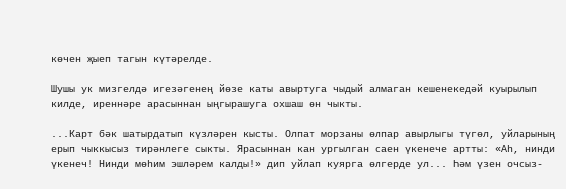көчен җыеп тагын күтәрелде.

Шушы ук мизгелдә игезәгенең йөзе каты авыртуга чыдый алмаган кешенекедәй куырылып килде, иреннәре арасыннан ыңгырашуга охшаш өн чыкты.

...Карт бәк шатырдатып күзләрен кысты. Олпат морзаны өлпар авырлыгы түгөл, уйларының ерып чыккысыз тирәнлеге сыкты. Ярасыннан кан ургылган саен үкенече артты: «Аһ, нинди үкенеч! Нинди мөһим эшләрем калды!» дип уйлап куярга өлгерде ул... Һәм үзен очсыз-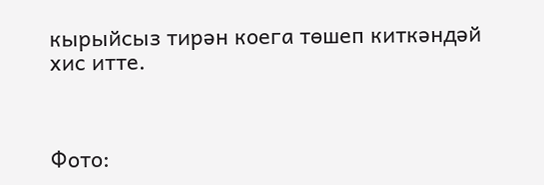кырыйсыз тирән коега төшеп киткәндәй хис итте.



Фото: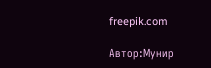freepik.com

Автор:Мунир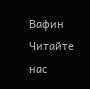Вафин
Читайте нас